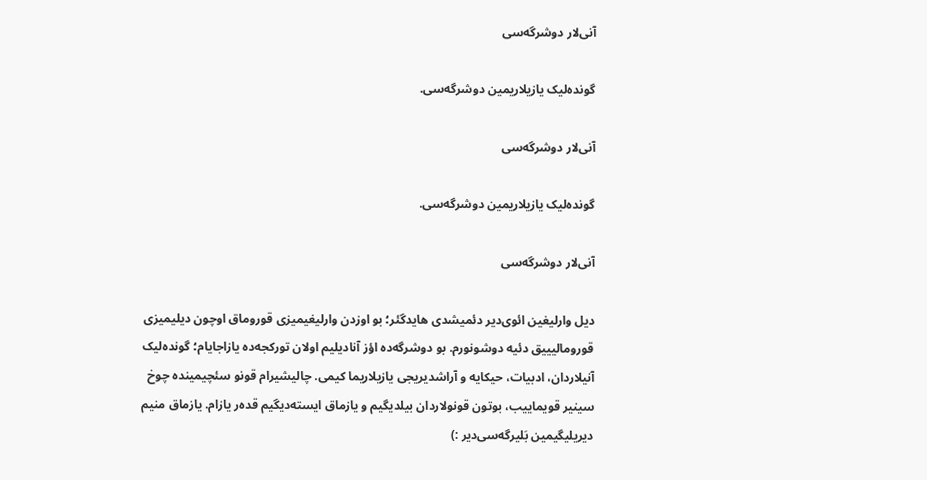آنی‌لار دوشرگه‌سی

گونده‌لیک یازیلاریمین دوشرگه‌سی.

آنی‌لار دوشرگه‌سی

گونده‌لیک یازیلاریمین دوشرگه‌سی.

آنی‌لار دوشرگه‌سی

دیل وارلیغین ائوی‌دیر دئمیشدی هایدگئر؛ بو اوزدن وارلیغیمیزی قوروماق اوچون دیلیمیزی قورومالیییق دئیه دوشونورم. بو دوشرگه‌ده اؤز آنادیلیم اولان تورکجه‌ده یازاجایام؛ گونده‌لیک آنیلاردان، ادبیات، حیکایه و آراشدیریجی یازیلاریما کیمی. چالیشیرام قونو سئچیمینده چوخ سینیر قویماییب، بوتون قونولاردان بیلدیگیم و یازماق ایسته‌دیگیم قده‌ر یازام. یازماق منیم دیریلیگیمین بَلیرگه‌سی‌دیر :)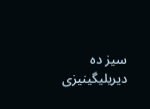سیز ده دیریلیگینیزی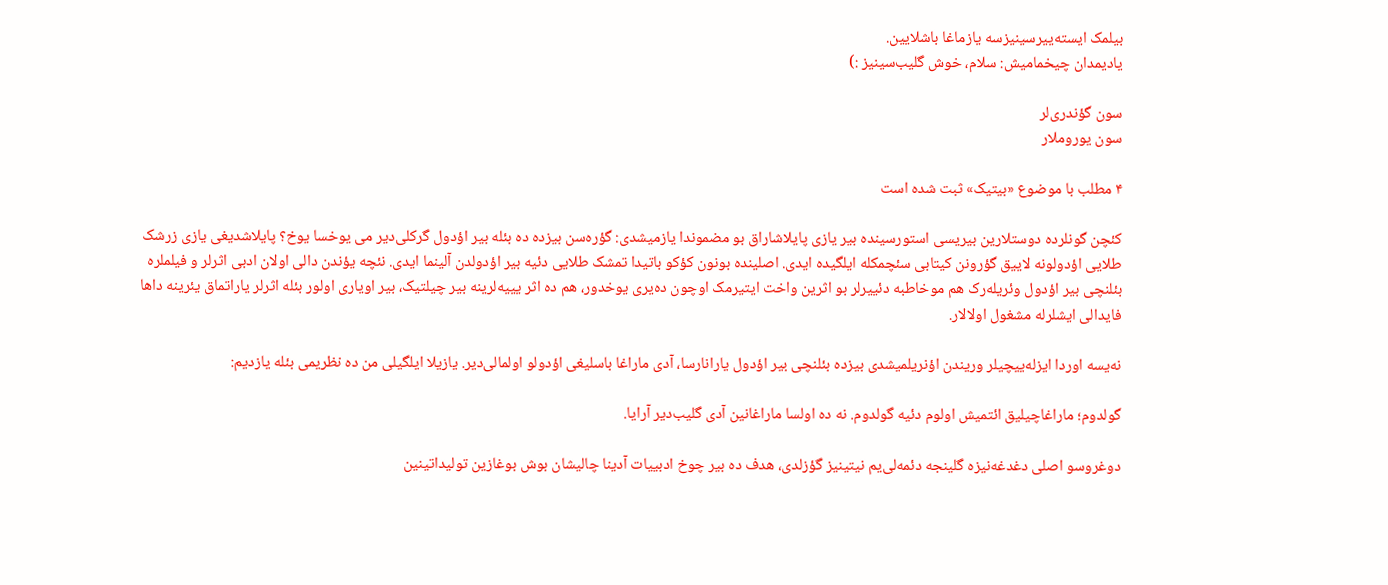بیلمک ایسته‌ییرسینیزسه یازماغا باشلایین.
یادیمدان چیخمامیش: سلام، خوش گلیب‌سینیز :)

سون گؤندری‌لر
سون یوروملار

۴ مطلب با موضوع «بیتیک» ثبت شده است

کئچن گونلرده دوستلارین بیریسی استورسینده بیر یازی پایلاشاراق بو مضموندا یازمیشدی: گؤره‌سن بیزده ده بئله بیر اؤدول گرکلی‌دیر می یوخسا یوخ؟ پایلاشدیغی یازی زرشک طلایی اؤدولونه لاییق گؤرونن کیتابی سئچمکله ایلگیده ایدی. اصلینده بونون کؤکو باتیدا تمشک طلایی دئیه بیر اؤدولدن آلینما‌ ایدی. نئچه یؤندن دالی اولان ادبی اثرلر و فیلملره بئلنچی بیر اؤدول وئریله‌رک هم موخاطبه دئییرلر بو اثرین واخت ایتیرمک اوچون ده‌یری یوخدور، هم ده اثر یییه‌لرینه بیر چیلتیک، بیر اویاری اولور بئله اثرلر یاراتماق یئرینه داها فایدالی ایشلرله مشغول اولالار.

نه‌یسه اوردا ایزله‌ییچیلر وریندن اؤنریلمیشدی بیزده بئلنچی بیر اؤدول یارانارسا، آدی ماراغا باسلیغی اؤدولو اولمالی‌دیر. یازیلا ایلگیلی من ده نظریمی بئله یازدیم:

گولدوم؛ ماراغاچیلیق ائتمیش اولوم دئیه گولدوم. نه ده اولسا ماراغانین آدی گلیب‌دیر آرایا.

دوغروسو اصلی دغدغه‌نیزه گلینجه دئمه‌لی‌یم نیتینیز گؤزلدی، هدف ده بیر چوخ ادبییات آدینا چالیشان بوش بوغازین تولیداتینین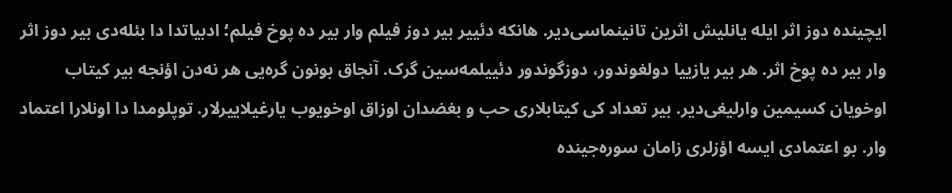ایچینده دوز اثر ایله یانلیش اثرین تانینماسی‌دیر. هانکه دئییر بیر دوز فیلم وار بیر ده پوخ فیلم؛ ادبیاتدا دا بئله‌دی بیر دوز اثر وار بیر ده پوخ اثر. هر بیر یازییا دولغوندور، دوزگوندور دئییلمه‌سین گرک. آنجاق بونون گره‌یی هر نه‌دن اؤنجه بیر کیتاب اوخویان کسیمین وارلیغی‌دیر. بیر تعداد کی کیتابلاری حب و بغضدان اوزاق اوخویوب یارغیلاییرلار. توپلومدا دا اونلارا اعتماد وار. بو اعتمادی ایسه اؤزلری زامان سوره‌جینده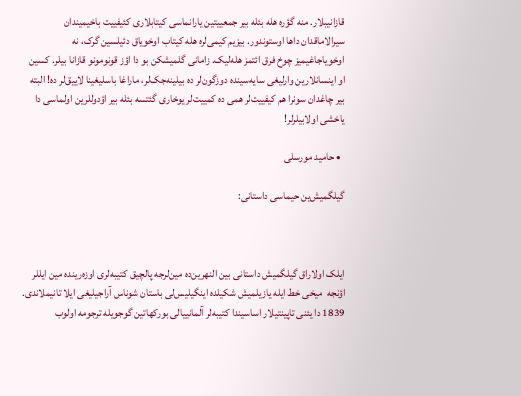قازانیبلار. منه گؤره هله بئله بیر جمعییتین یارانماسی کیتابلاری کئیفییت باخیمیندان سیرالاماقدان داها اوستوندور. بیزیم کیمی‌لره هله کیتاب اوخویاق دئیلسین گرک، نه اوخویاجاغیمیز چوخ فرق ائتمز هله‌لیک. زامانی گلمیشکن بو دا اؤز قونومونو قازانا بیلر. کسین او اینسانلارین وارلیغی سایه‌سینده دوزگون‌لر ده بیلینه‌جک‌لر، ماراغا باسلیغینا لاییق‌لر ده! البته بیر چاغدان سونرا هم کیفییت‌لر همی ده کمییت‌لر یوخاری گئتسه بئله بیر اؤدوللرین اولماسی دا یاخشی اولابیلرلر!

  • حامید مورسلی

گیلگمیش‌ین حیماسی داستانی:



ایلک اولاراق گیلگمیش داستانی بین النهرین‌ده مین‌لرجه پالچیق کتیبه‌لری اوزه‌رینده مین ایللر اؤنجه  میخی خط ایله‌ یازیلمیش شکیلده اینگیلیس‌لی باستان شوناس آراجیلیغی ایلا تانیملاندی. 1839 دا یئنی تاپینتیلار اساسیندا کتیبه‌لر آلمانییالی بورکهاتین گوجویله ترجومه اولوب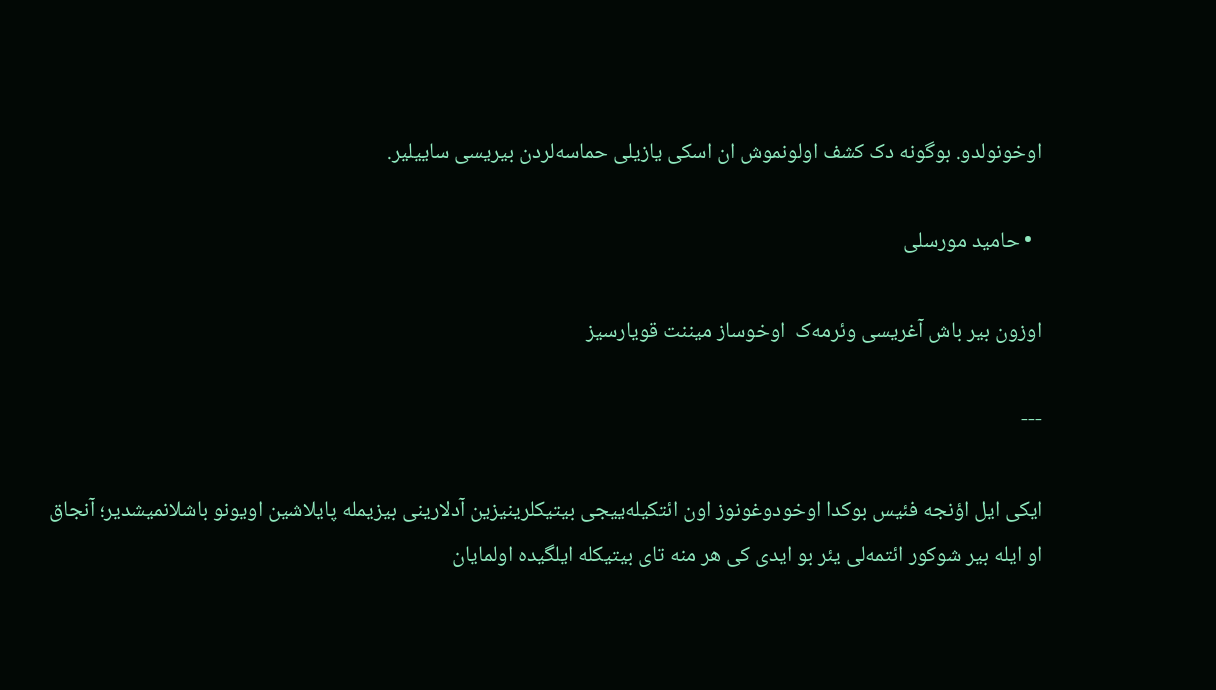اوخونولدو. بوگونه دک کشف اولونموش ان اسکی یازیلی حماسه‌لردن بیریسی ساییلیر.

  • حامید مورسلی

اوزون بیر باش آغریسی وئرمه‌ک  اوخوساز میننت قویارسیز

---

ایکی ایل اؤنجه فئیس بوکدا اوخودوغونوز اون ائتکیله‌ییجی بیتیکلرینیزین آدلارینی بیزیمله پایلاشین اویونو باشلانمیشدیر؛ آنجاق او ایله بیر شوکور ائتمه‌لی یئر بو ایدی کی هر منه تای بیتیکله ایلگیده اولمایان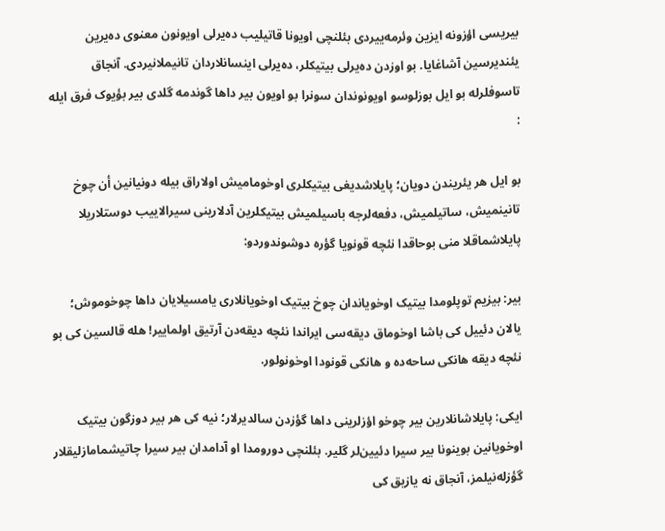بیریسی اؤزونه ایزین وئرمه‌ییردی بئلنچی اویونا قاتیلیب ده‌یرلی اویونون معنوی ده‌یرین یئندیرسین آشاغایا. بو اوزدن ده‌یرلی بیتیکلر، ده‌یرلی اینسانلاردان تانیملانیردی. آنجاق تاسوفلرله بو ایل بوزلوسو اویونوندان سونرا بو اویون بیر داها گوندمه گلدی بیر بؤیوک فرق ایله :

بو ایل هر یئریندن دویان؛ پایلاشدیغی بیتیکلری اوخومامیش اولاراق بیله دونیانین أن چوخ تانینمیش، ساتیلمیش، دفعه‌لرجه باسیلمیش بیتیکلرین آدلارینی سیرالاییب دوستلاریلا پایلاشماقلا منی بوحاقدا نئچه قونویا گؤره دوشوندوردو:

بیر: بیزیم توپلومدا بیتیک اوخویاندان چوخ بیتیک اوخویانلاری یامسیلایان داها چوخوموش؛ یالان دئییل کی باشا اوخوماق دیقه‌سی ایراندا نئچه دیقه‌دن آرتیق اولماییر! هله قالسین کی بو نئچه دیقه هانکی ساحه‌ده و هانکی قونودا اوخونولور.

ایکی: پایلاشانلارین بیر چوخو اؤزلرینی داها گؤزدن سالدیرلار؛ نیه کی هر بیر دوزگون بیتیک اوخویانین بوینونا بیر سیرا دئیین‌لر گلیر. بئلنچی دورومدا او آدامدان بیر سیرا چاتیشمامازلیقلار گؤزله‌نیلمز، آنجاق نه یازیق کی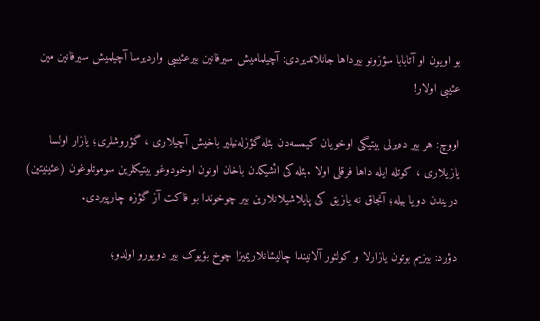بو اویون او آتابابا سؤزونو بیرداها جانلاندیردی: آچیلمامیش سیرفانین بیرعئییبی واردیرسا آچیلمیش سیرفانین مین عئیبی اولار!

اووچ: هر بیر ده‌یرلی بیتیگی اوخویان کیمسه‌دن بئله گؤزله‌نیلیر باخیش آچیلاری ، گؤروشلری؛ یازار اولسا یازیلاری ، کوتله ‌ایله داها فرقلی اولا .بئله کی ائشیکدن باخان اونون اوخودوغو بیتیکلرین سوموتلوغون (عئینیتین) دریندن دویا بیله؛ آنجاق نه یازیق کی پایلاشیلانلارین بیر چوخوندا بو فاکت آز گؤزه چارپیردی.

دؤرد: بیزیم بوتون یازارلا و کولتور آلانیندا چالیشانلاریمیزا چوخ بؤیوک بیر دویورو اولدو؛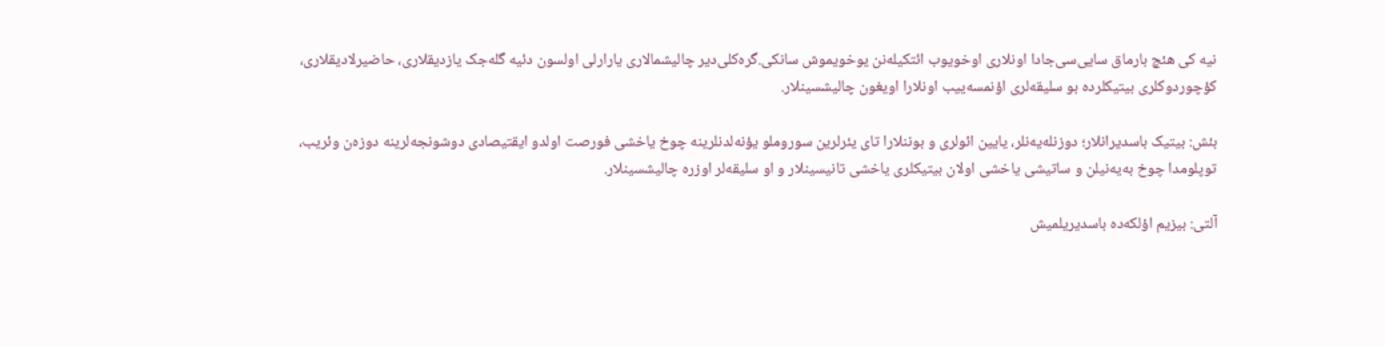نیه کی هئچ بارماق سایی‌سی‌جادا اونلاری اوخویوب ائتکیله‌نن یوخویموش سانکی.گره‌کلی‌دیر چالیشمالاری یارارلی اولسون دئیه گله‌جک یازدیقلاری، حاضیرلادیقلاری، کؤچوردوکلری بیتیکلرده بو سلیقه‌لری اؤنمسه‌ییب اونلارا اویغون چالیشسینلار.

بئش: بیتیک باسدیرانلار؛ دوزنله‌یه‌نلر، یایین ائولری و بوننلارا تای یئرلرین سوروملو یؤنه‌لدنلرینه چوخ یاخشی فورصت اولدو ایقتیصادی دوشونجه‌لرینه‌ دوزه‌ن وئریب، توپلومدا چوخ به‌یه‌نیلن و ساتیشی یاخشی اولان بیتیکلری یاخشی تانیسینلار و او سلیقه‌لر اوزره چالیشسینلار.

آلتی: بیزیم اؤلکه‌ده باسدیریلمیش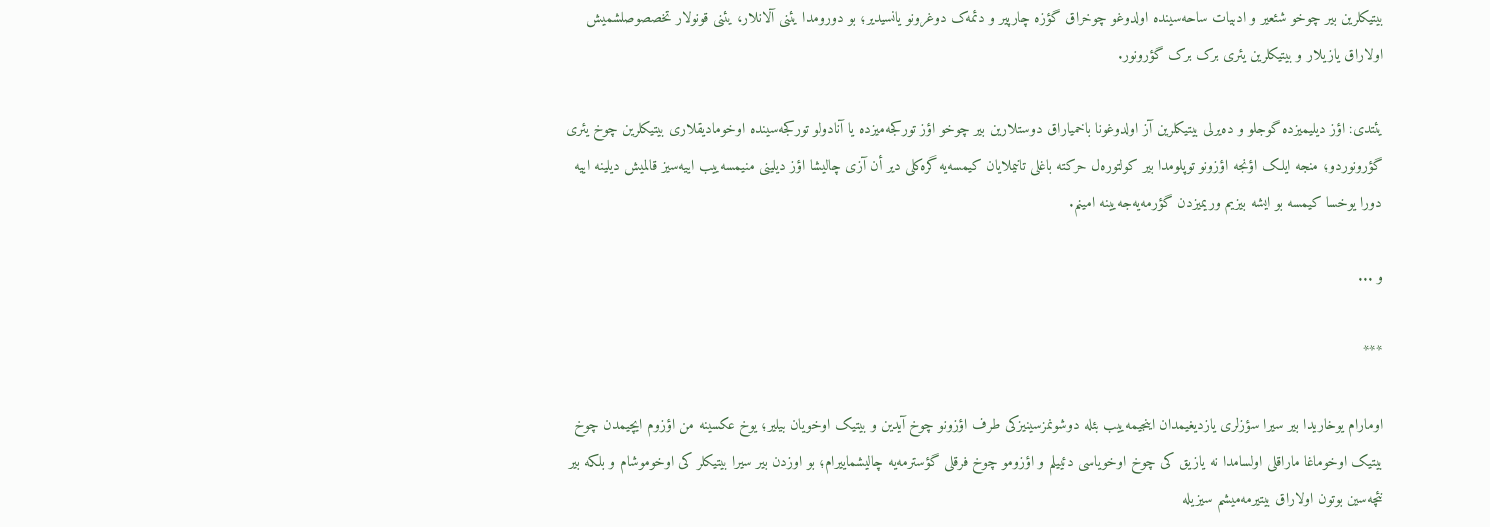بیتیکلرین بیر چوخو شئعیر و ادبیات ساحه‌سینده اولدوغو چوخراق گؤزه چارپیر و دئمه‌ک دوغرونو یانسیدیر؛ بو دورومدا یئنی آلانلار، یئنی قونولار تخصصوصلشمیش اولاراق یازیلار و بیتیکلرین یئری برک برک گؤرونور.

یئتدی: اؤز دیلیمیزده گوجلو و ده‌یرلی بیتیکلرین آز اولدوغونا باخمیاراق دوستلارین بیر چوخو اؤز تورکجه‌میزده یا آنادولو تورکجه‌سینده اوخومادیقلاری بیتیکلرین چوخ یئری گؤرونوردو؛ منجه ایلک اؤنجه اؤزونو توپلومدا بیر کولتوره‌ل حرکته باغلی تانیملایان کیمسه‌یه گره‌کلی دیر أن آزی چالیشا اؤز دیلینی منیمسه‌ییب اییه‌سیز قالمیش دیلینه اییه دورا یوخسا کیمسه بو ایشه بیزیم وریمیزدن گؤرمه‌یه‌جه‌یینه امینم.

و ...

***

اومارام یوخاریدا بیر سیرا سؤزلری یازدیغیمدان اینجیمه‌ییب بئله دوشونمزسینیزکی طرف اؤزونو چوخ آیدین و بیتیک اوخویان بیلیر؛ یوخ عکسینه من اؤزوم ایچیمدن چوخ بیتیک اوخوماغا ماراقلی اولسامدا نه یازیق کی چوخ اوخویاسی دئییلم و اؤزومو چوخ فرقلی گؤسترمه‌یه چالیشماییرام؛ بو اوزدن بیر سیرا بیتیکلر کی اوخوموشام و بلکه بیر نئچه‌سین بوتون اولاراق بیتیرمه‌میشم سیزیله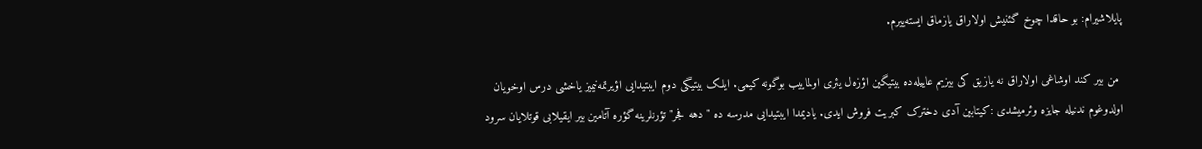پایلاشیرام: بو حاقدا چوخ گئنیش اولاراق یازماق ایسته‌ییرم.

 من بیر کند اوشاغی اولاراق نه یازیق کی بیزیم عاییله‌‌ده بیتیگین اؤزه‌ل یئری اولماییب بوگونه کیمی. ایلک بیتیگی دوم ایبتیدایی اؤیرتمه‌نیمیز یاخشی درس اوخویان اولدوغوم ندنیله جایزه وئرمیشدی :کیتابین آدی دخترک کبریت فروش ایدی. یادیمدا ایبتیدایی مدرسه ده "دهه فجر" تؤرنلرینه گؤره آتامین بیر ایقیلابی قوتلایان سرود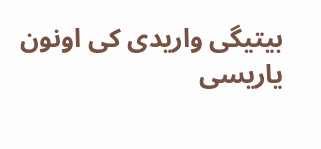بیتیگی واریدی کی اونون یاریسی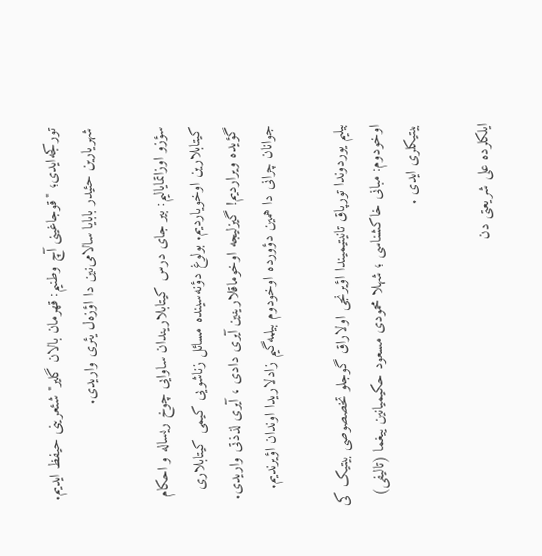تورکجه‌ایدی؛ "قوجاغینی آچ وطنیم: قهرمان بالان گلیر" شئعرینی حیفظ ایدیم. شهریارین حئیدر بابایا سالامی‌نین دا اؤزه‌ل یئری واریدی.

سؤزو اوزاتمایالیم: بیر جای درس کیتابلاریندان ساوایی چوخ ریساله و احکام کیتابلارین اوخویاردیم. بولوغ دؤنه‌سینده مسائل زناشویی کیمی کیتابلاری گؤیده ویراردیم! گیزلیجه اوخوماقلارینین آیری دادی ، آیری لذذتی واریدی. جوانان چرانی دا همین دؤورده اوخودوم بیلمه‌گیم زادلاریدا اوندان اؤیرندیم.

بیلیم یوردوندا تورپاق تانیتیمیندا اؤیرنجی اولاراق گوجلو تخصصوصی بیتیک کی اوخودوم: مبانی خاکشناسی ؛ شهلا محمودی مسعود حکیمیانین ییغما (تالیفی) بیتیکلری ایدی .

ایلکلرده علی شریعتی دن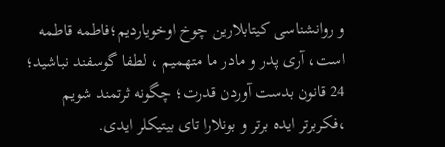و روانشناسی کیتابلارین چوخ اوخویاردیم؛فاطمه قاطمه است، آری پدر و مادر ما متهمیم ، لطفا گوسفند نباشید؛ 24 قانون بدست آوردن قدرت؛ چگونه ثرتمند شویم ،فکربرتر ایده برتر و بونلارا تای بیتیکلر ایدی.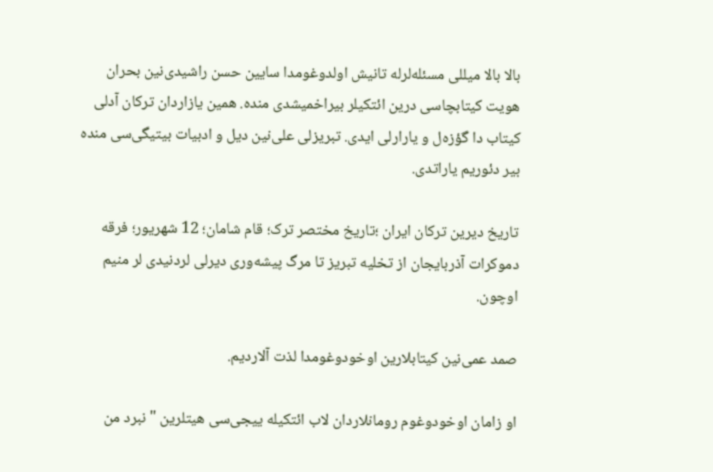بالا بالا میللی مسئله‌لرله تانیش اولدوغومدا سایین حسن راشیدی‌نین بحران هویت کیتابچاسی درین ائتکیلر بیراخمیشدی منده. همین یازاردان ترکان آدلی کیتاب دا گؤزه‌ل و یارارلی ایدی. تبریزلی علی‌نین دیل و ادبیات بیتیگی‌سی منده بیر دئوریم یاراتدی.

تاریخ دیرین ترکان ایران ؛تاریخ مختصر ترک؛ قام شامان؛ 12 شهریور؛ فرقه دموکرات آذربایجان از تخلیه تبریز تا مرگ پیشه‌وری دیرلی لردنیدی لر منیم اوچون.

صمد عمی‌نین کیتابلارین اوخودوغومدا لذت آلاردیم.

او زامان اوخودوغوم رومانلاردان لاب ائتکیله‌ ییجی‌سی هیتلرین " نبرد من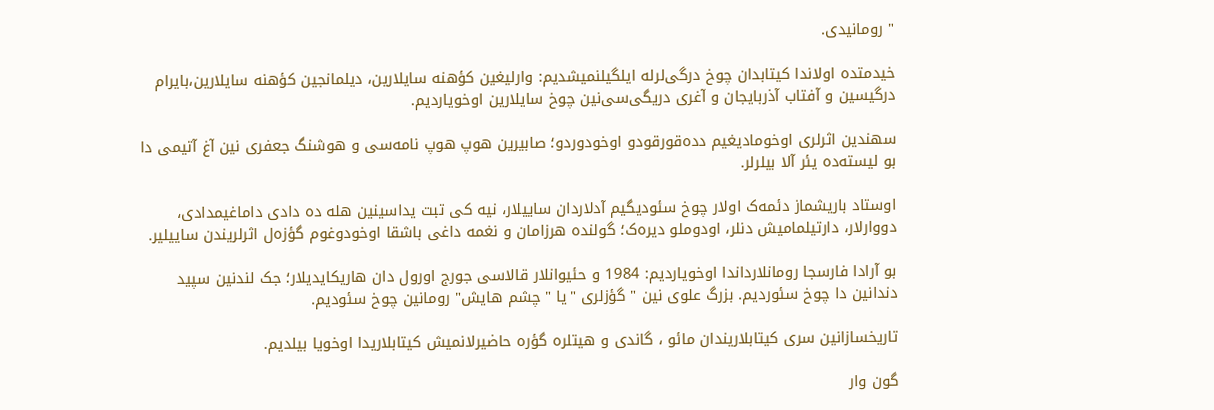" رومانیدی.

خیدمتده اولاندا کیتابدان چوخ درگی‌لرله ایلگیلنمیشدیم: وارلیغین کؤهنه سایلارین، دیلمانجین کؤهنه سایلارین،بایرام درگیسین و آفتاب آذربایجان و آغری دریگی‌سی‌نین چوخ سایلارین اوخویاردیم.

سهندین اثرلری اوخومادیغیم دده‌قورقودو اوخودوردو؛ صابیرین هوپ هوپ نامه‌سی و هوشنگ جعفری نین آغ آتیمی دا بو لیسته‌ده یئر آلا بیلرلر.

اوستاد باریشماز دئمه‌ک اولار چوخ سئودیگیم آدلاردان ساییلار، نیه کی تبت یداسینین هله ده دادی داماغیمدادی، دووارلار، دارتیلمامیش دنلر، اودوملو دیره‌ک؛ گولنده هرزامان و نغمه ‌داغی باشقا اوخودوغوم گؤزه‌ل اثرلریندن ساییلیر.

بو آرادا فارسجا رومانلارداندا اوخویاردیم: 1984 و حئیوانلار قالاسی جورج اورول دان هاریکایدیلار؛ جک لندنین سپید دندانین دا چوخ سئوردیم. بزرگ علوی نین " گؤزلری "یا " چشم هایش" رومانین چوخ سئودیم.

تاریخسازانین سری کیتابلاریندان مائو ، گاندی و هیتلره گؤره حاضیرلانمیش کیتابلاریدا اوخویا بیلدیم.

گون وار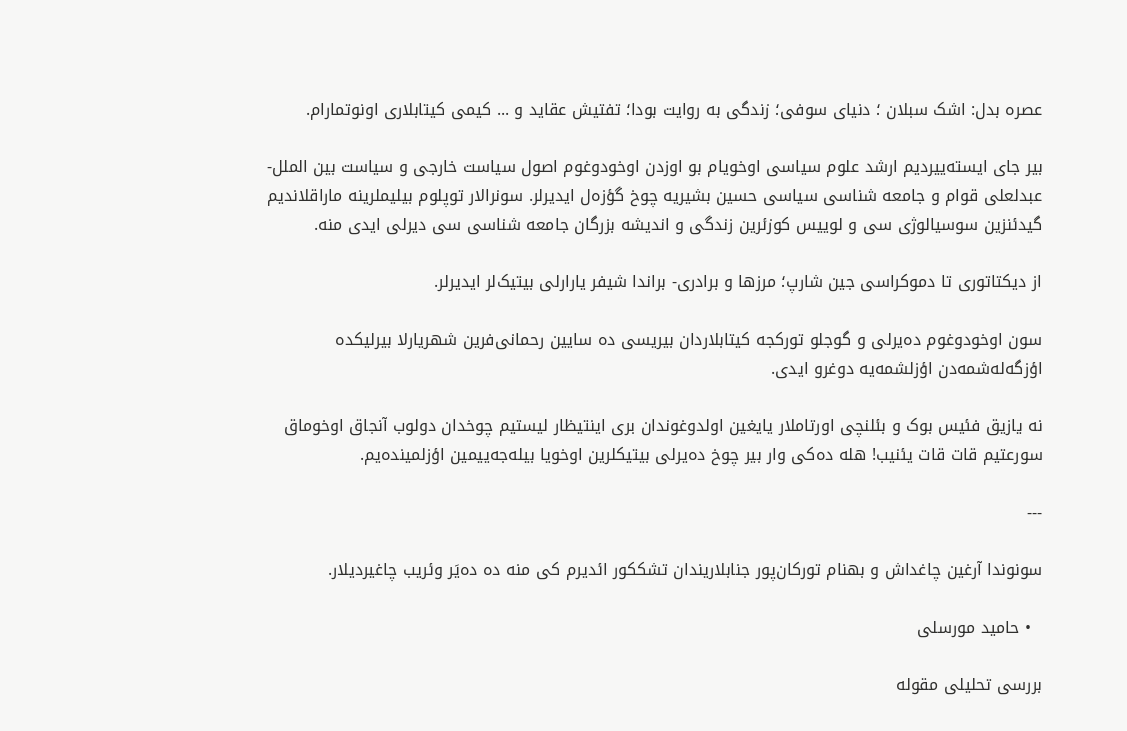عصره بدل: اشک سبلان ؛ دنیای سوفی؛ زندگی به روایت بودا؛ تفتیش عقاید و ... کیمی کیتابلاری اونوتمارام.

بیر جای ایسته‌ییردیم ارشد علوم سیاسی اوخویام بو اوزدن اوخودوغوم اصول سیاست خارجی و سیاست بین الملل- عبدلعلی قوام و جامعه شناسی سیاسی حسین بشیریه چوخ گؤزه‌ل ایدیرلر. سونرالار توپلوم بیلیملرینه ماراقلاندیم گیدئنزین سوسیالوژی سی و لوییس کوزئرین زندگی و اندیشه بزرگان جامعه شنا‌سی سی دیرلی ایدی منه.

از دیکتاتوری تا دموکراسی جین شارپ؛ مرزها و برادری- براندا شیفر یارارلی بیتیک‌لر ایدیرلر.

سون اوخودوغوم ده‌یرلی و گوجلو تورکجه کیتابلاردان بیریسی ده سایین رحمانی‌فرین شهریارلا بیرلیکده اؤزگه‌له‌شمه‌دن اؤزلشمه‌یه دوغرو ایدی.

نه یازیق فئیس بوک و بئلنچی اورتاملار یایغین اولدوغوندان بری اینتیظار لیستیم چوخدان دولوب آنجاق اوخوماق سورعتیم قات قات یئنیب! هله ده‌کی وار بیر چوخ ده‌یرلی بیتیکلرین اوخویا بیله‌جه‌ییمین اؤزلمینده‌یم.

---

سونوندا آرغین چاغداش و بهنام تورکان‌پور جنابلاریندان تشککور ائدیرم کی منه ‌ده ده‌یَر وئریب چاغیردیلار.

  • حامید مورسلی

بررسی تحلیلی مقوله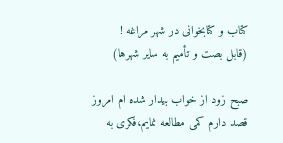کتاب و کتابخوانی در شهر مراغه !
(قابل بصت و تأمیم به سایر شهرها)

صبح زود از خواب بیدار شده ام امروز قصد دارم کمی مطالعه نمایم،فکری به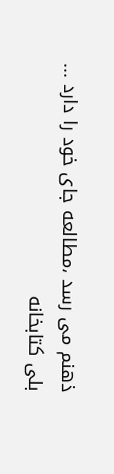ذهنم می رسد ،مطالعه جای خود را دارد ...
بلی کتابخانه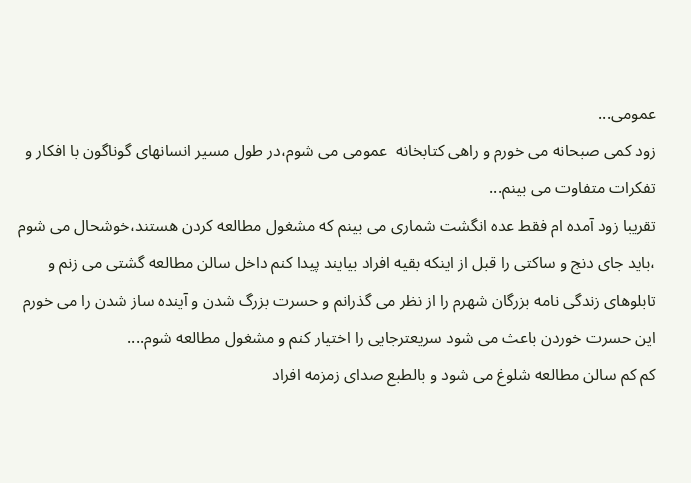عمومی...
زود کمی صبحانه می خورم و راهی کتابخانه  عمومی می شوم،در طول مسیر انسانهای گوناگون با افکار و تفکرات متفاوت می بینم...
تقریبا زود آمده ام فقط عده انگشت شماری می بینم که مشغول مطالعه کردن هستند،خوشحال می شوم ،باید جای دنج و ساکتی را قبل از اینکه بقیه افراد بیایند پیدا کنم داخل سالن مطالعه گشتی می زنم و تابلوهای زندگی نامه بزرگان شهرم را از نظر می گذرانم و حسرت بزرگ شدن و آینده ساز شدن را می خورم این حسرت خوردن باعث می شود سریعترجایی را اختیار کنم و مشغول مطالعه شوم....
کم کم سالن مطالعه شلوغ می شود و بالطبع صدای زمزمه افراد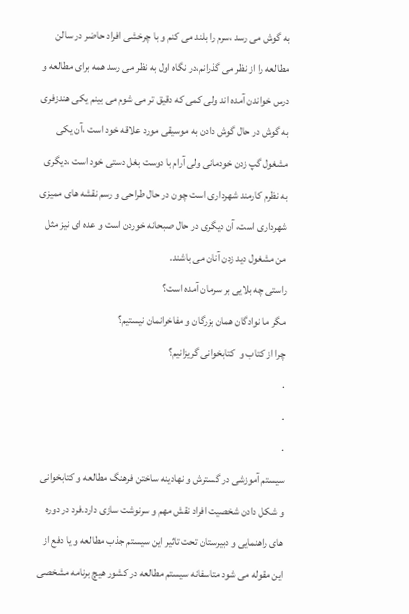به گوش می رسد ،سرم را بلند می کنم و با چرخشی افراد حاضر در سالن مطالعه را از نظر می گذرانم،در نگاه اول به نظر می رسد همه برای مطالعه و درس خواندن آمده اند ولی کمی که دقیق تر می شوم می بینم یکی هندزفری  به گوش در حال گوش دادن به موسیقی مورد علاقه خود است ،آن یکی مشغول گپ زدن خودمانی ولی آرام با دوست بغل دستی خود است ،دیگری به نظرم کارمند شهرداری است چون در حال طراحی و رسم نقشه های ممیزی شهرداری است، آن دیگری در حال صبحانه خوردن است و عده ای نیز مثل من مشغول دید زدن آنان می باشند.
راستی چه بلایی بر سرمان آمده است؟
مگر ما نوادگان همان بزرگان و مفاخرانمان نیستیم؟
چرا از کتاب و  کتابخوانی گریزانیم؟
.
.
.
سیستم آموزشی در گسترش و نهادینه ساختن فرهنگ مطالعه و کتابخوانی و شکل دادن شخصیت افراد نقش مهم و سرنوشت سازی دارد.فرد در دوره های راهنمایی و دبیرستان تحت تاثیر این سیستم جذب مطالعه و یا دفع از این مقوله می شود متاسفانه سیستم مطالعه در کشور هیچ برنامه مشخصی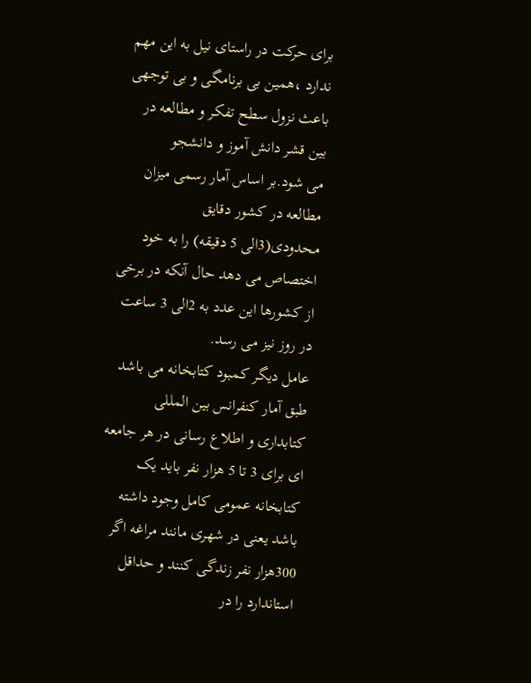برای حرکت در راستای نیل به این مهم ندارد ،همین بی برنامگی و بی توجهی باعث نزول سطح تفکر و مطالعه در بین قشر دانش آموز و دانشجو
می شود.بر اساس آمار رسمی میزان مطالعه در کشور دقایق  محدودی(3الی 5 دقیقه) را به خود اختصاص می دهد حال آنکه در برخی از کشورها این عدد به 2الی 3 ساعت در روز نیز می رسد.
عامل دیگر کمبود کتابخانه می باشد طبق آمار کنفرانس بین المللی کتابداری و اطلاع رسانی در هر جامعه ای برای 3 تا 5 هزار نفر باید یک کتابخانه عمومی کامل وجود داشته باشد یعنی در شهری مانند مراغه اگر 300هزار نفر زندگی کنند و حداقل استاندارد را در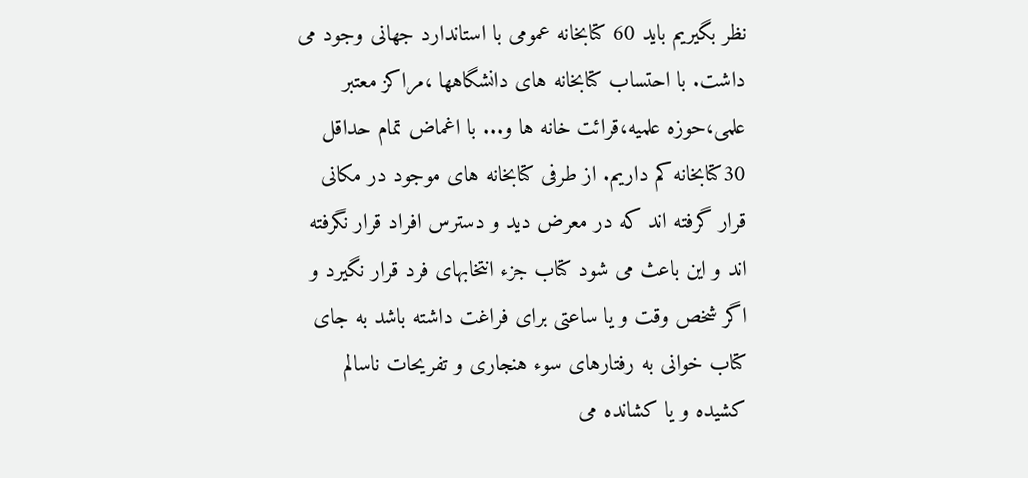نظر بگیریم باید 60 کتابخانه عمومی با استاندارد جهانی وجود می داشت. با احتساب کتابخانه های دانشگاهها ،مراکز معتبر علمی،حوزه علمیه،قرائت خانه ها و... با اغماض تمام حداقل 30کتابخانه کم داریم. از طرفی کتابخانه های موجود در مکانی قرار گرفته اند که در معرض دید و دسترس افراد قرار نگرفته اند و این باعث می شود کتاب جزء انتخابهای فرد قرار نگیرد و اگر شخص وقت و یا ساعتی برای فراغت داشته باشد به جای کتاب خوانی به رفتارهای سوء هنجاری و تفریحات ناسالم کشیده و یا کشانده می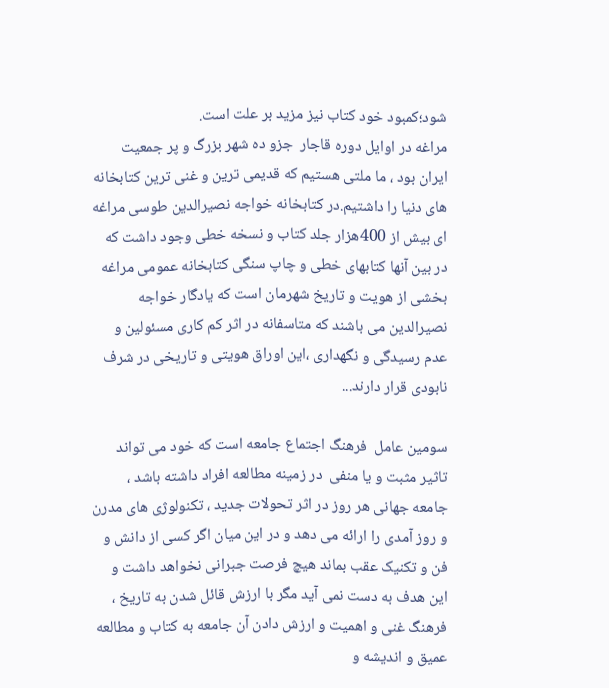شود؛کمبود خود کتاب نیز مزید بر علت است.
مراغه در اوایل دوره قاجار  جزو ده شهر بزرگ و پر جمعیت ایران بود ، ما ملتی هستیم که قدیمی ترین و غنی ترین کتابخانه های دنیا را داشتیم.در کتابخانه خواجه نصیرالدین طوسی مراغه ای بیش از 400هزار جلد کتاب و نسخه خطی وجود داشت که در بین آنها کتابهای خطی و چاپ سنگی کتابخانه عمومی مراغه بخشی از هویت و تاریخ شهرمان است که یادگار خواجه نصیرالدین می باشند که متاسفانه در اثر کم کاری مسئولین و عدم رسیدگی و نگهداری ،این اوراق هویتی و تاریخی در شرف نابودی قرار دارند...

سومین عامل  فرهنگ اجتماع جامعه است که خود می تواند تاثیر مثبت و یا منفی  در زمینه مطالعه افراد داشته باشد ، جامعه جهانی هر روز در اثر تحولات جدید ، تکنولوژی های مدرن و روز آمدی را ارائه می دهد و در این میان اگر کسی از دانش و فن و تکنیک عقب بماند هیچ فرصت جبرانی نخواهد داشت و این هدف به دست نمی آید مگر با ارزش قائل شدن به تاریخ ، فرهنگ غنی و اهمیت و ارزش دادن آن جامعه به کتاب و مطالعه عمیق و اندیشه و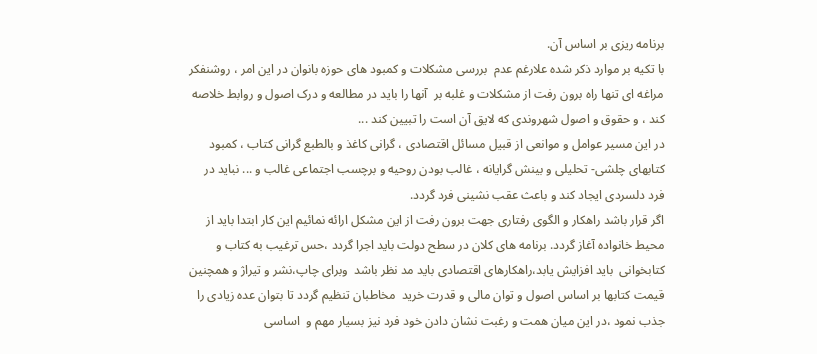برنامه ریزی بر اساس آن.
با تکیه بر موارد ذکر شده علارغم عدم  بررسی مشکلات و کمبود های حوزه بانوان در این امر ، روشنفکر مراغه ای تنها راه برون رفت از مشکلات و غلبه بر  آنها را باید در مطالعه و درک اصول و روابط خلاصه کند ، و حقوق و اصول شهروندی که لایق آن است را تبیین کند ...
در این مسیر عوامل و موانعی از قبیل مسائل اقتصادی ، گرانی کاغذ و بالطبع گرانی کتاب ، کمبود کتابهای چلشی- تحلیلی و بینش گرایانه ، غالب بودن روحیه و برچسب اجتماعی غالب و ... نباید در فرد دلسردی ایجاد کند و باعث عقب نشینی فرد گردد.
اگر قرار باشد راهکار و الگوی رفتاری جهت برون رفت از این مشکل ارائه نمائیم این کار ابتدا باید از محیط خانواده آغاز گردد. برنامه های کلان در سطح دولت باید اجرا گردد ،حس ترغیب به کتاب و کتابخوانی  باید افزایش یابد،راهکارهای اقتصادی باید مد نظر باشد  وبرای چاپ،نشر و تیراژ و همچنین قیمت کتابها بر اساس اصول و توان مالی و قدرت خرید  مخاطبان تنظیم گردد تا بتوان عده زیادی را جذب نمود ،در این میان همت و رغبت نشان دادن خود فرد نیز بسیار مهم و  اساسی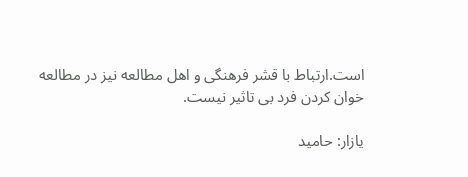است.ارتباط با قشر فرهنگی و اهل مطالعه نیز در مطالعه خوان کردن فرد بی تاثیر نیست.

یازار: حامید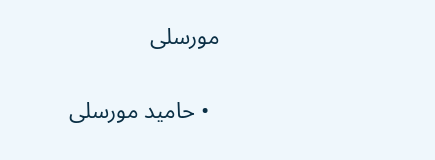مورسلی

  • حامید مورسلی